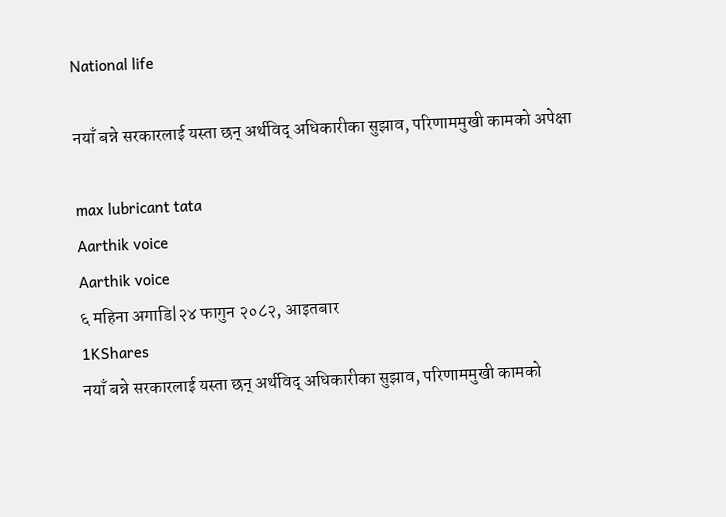National life

नयाँ बन्ने सरकारलाई यस्ता छन् अर्थविद् अधिकारीका सुझाव, परिणाममुखी कामको अपेक्षा

max lubricant tata
Aarthik voice
Aarthik voice
६ महिना अगाडि|२४ फागुन २०८२, आइतबार
1KShares
नयाँ बन्ने सरकारलाई यस्ता छन् अर्थविद् अधिकारीका सुझाव, परिणाममुखी कामको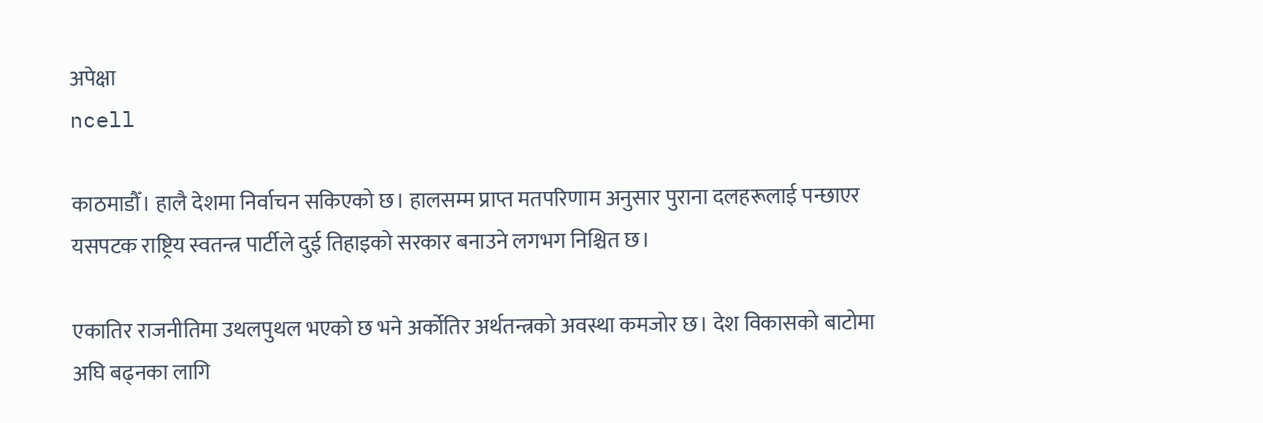अपेक्षा
ncell

काठमाडौँ। हालै देशमा निर्वाचन सकिएको छ। हालसम्म प्राप्त मतपरिणाम अनुसार पुराना दलहरूलाई पन्छाएर यसपटक राष्ट्रिय स्वतन्त्र पार्टीले दुई तिहाइको सरकार बनाउने लगभग निश्चित छ।

एकातिर राजनीतिमा उथलपुथल भएको छ भने अर्कोतिर अर्थतन्त्रको अवस्था कमजोर छ। देश विकासको बाटोमा अघि बढ्नका लागि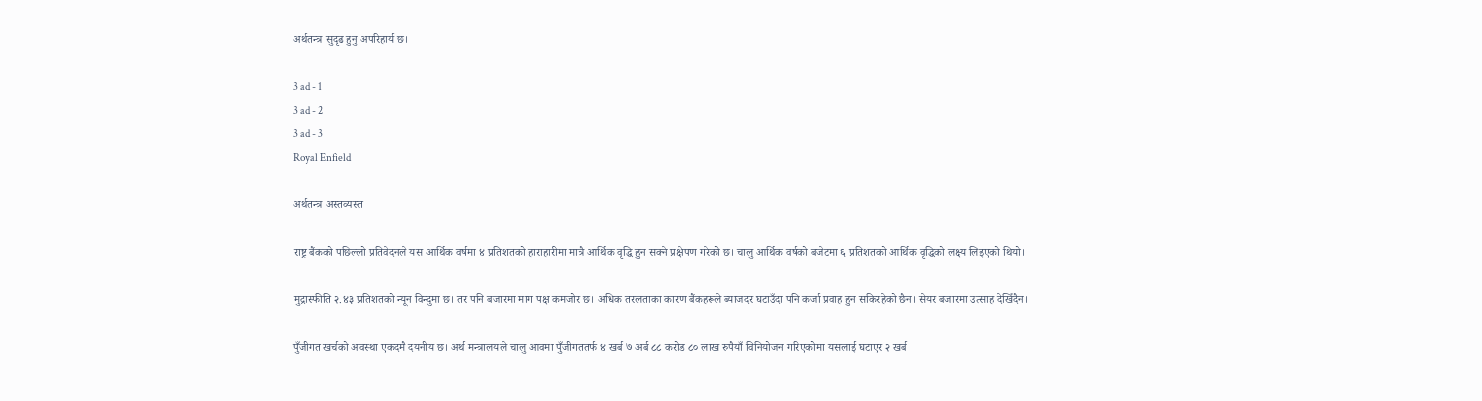अर्थतन्त्र सुदृढ हुनु अपरिहार्य छ।

3 ad - 1
3 ad - 2
3 ad - 3
Royal Enfield

अर्थतन्त्र अस्तव्यस्त

राष्ट्र बैंकको पछिल्लो प्रतिवेदनले यस आर्थिक वर्षमा ४ प्रतिशतको हाराहारीमा मात्रै आर्थिक वृद्धि हुन सक्ने प्रक्षेपण गरेको छ। चालु आर्थिक वर्षको बजेटमा ६ प्रतिशतको आर्थिक वृद्धिको लक्ष्य लिइएको थियो।

मुद्रास्फीति २.४३ प्रतिशतको न्यून विन्दुमा छ। तर पनि बजारमा माग पक्ष कमजोर छ। अधिक तरलताका कारण बैंकहरूले ब्याजदर घटाउँदा पनि कर्जा प्रवाह हुन सकिरहेको छैन। सेयर बजारमा उत्साह देखिँदैन।

पुँजीगत खर्चको अवस्था एकदमै दयनीय छ। अर्थ मन्त्रालयले चालु आवमा पुँजीगततर्फ ४ खर्ब ७ अर्ब ८८ करोड ८० लाख रुपैयाँ विनियोजन गरिएकोमा यसलाई घटाएर २ खर्ब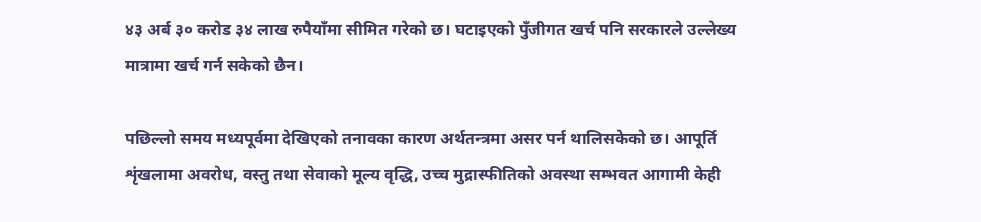४३ अर्ब ३० करोड ३४ लाख रुपैयाँमा सीमित गरेको छ। घटाइएको पुँजीगत खर्च पनि सरकारले उल्लेख्य मात्रामा खर्च गर्न सकेको छैन।

पछिल्लो समय मध्यपूर्वमा देखिएको तनावका कारण अर्थतन्त्रमा असर पर्न थालिसकेको छ। आपूर्ति शृंखलामा अवरोध, वस्तु तथा सेवाको मूल्य वृद्धि, उच्च मुद्रास्फीतिको अवस्था सम्भवत आगामी केही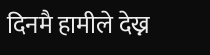दिनमै हामीले देख्न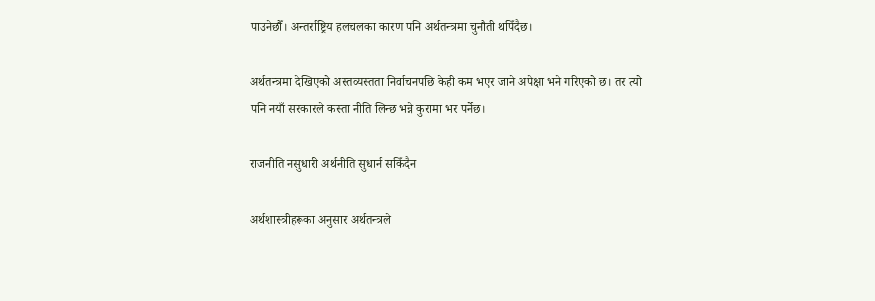पाउनेछौँ। अन्तर्राष्ट्रिय हलचलका कारण पनि अर्थतन्त्रमा चुनौती थपिँदैछ।

अर्थतन्त्रमा देखिएको अस्तव्यस्तता निर्वाचनपछि केही कम भएर जाने अपेक्षा भने गरिएको छ। तर त्यो पनि नयाँ सरकारले कस्ता नीति लिन्छ भन्ने कुरामा भर पर्नेछ।

राजनीति नसुधारी अर्थनीति सुधार्न सकिँदैन

अर्थशास्त्रीहरूका अनुसार अर्थतन्त्रले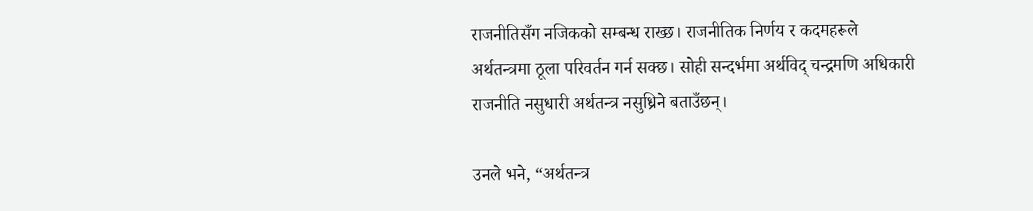राजनीतिसँग नजिकको सम्बन्ध राख्छ। राजनीतिक निर्णय र कदमहरूले अर्थतन्त्रमा ठूला परिवर्तन गर्न सक्छ। सोही सन्दर्भमा अर्थविद् चन्द्रमणि अधिकारी राजनीति नसुधारी अर्थतन्त्र नसुध्रिने बताउँछन्।

उनले भने, “अर्थतन्त्र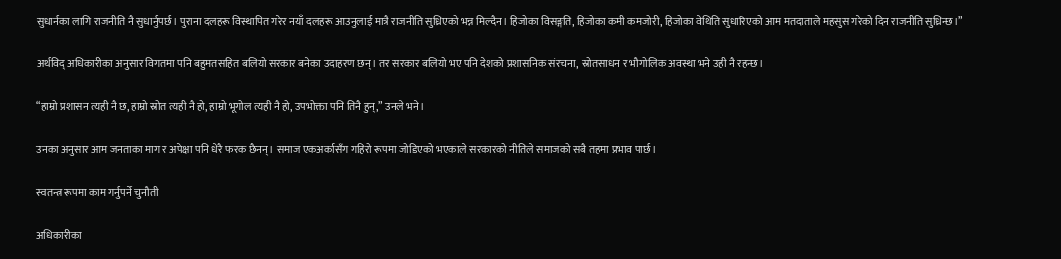सुधार्नका लागि राजनीति नै सुधार्नुपर्छ। पुराना दलहरू विस्थापित गरेर नयाँ दलहरू आउनुलाई मात्रै राजनीति सुध्रिएको भन्न मिल्दैन। हिजोका विसङ्गति, हिजोका कमी कमजोरी, हिजोका वेथिति सुधारिएको आम मतदाताले महसुस गरेको दिन राजनीति सुध्रिन्छ।”

अर्थविद् अधिकारीका अनुसार विगतमा पनि बहुमतसहित बलियो सरकार बनेका उदाहरण छन्। तर सरकार बलियो भए पनि देशको प्रशासनिक संरचना, स्रोतसाधन र भौगोलिक अवस्था भने उही नै रहन्छ।

“हाम्रो प्रशासन त्यही नै छ, हाम्रो स्रोत त्यही नै हो, हाम्रो भूगोल त्यही नै हो, उपभोक्ता पनि तिनै हुन्,” उनले भने।

उनका अनुसार आम जनताका माग र अपेक्षा पनि धेरै फरक छैनन्। समाज एकअर्कासँग गहिरो रूपमा जोडिएको भएकाले सरकारको नीतिले समाजको सबै तहमा प्रभाव पार्छ।

स्वतन्त्र रूपमा काम गर्नुपर्ने चुनौती

अधिकारीका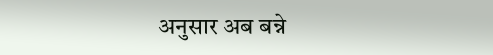अनुसार अब बन्ने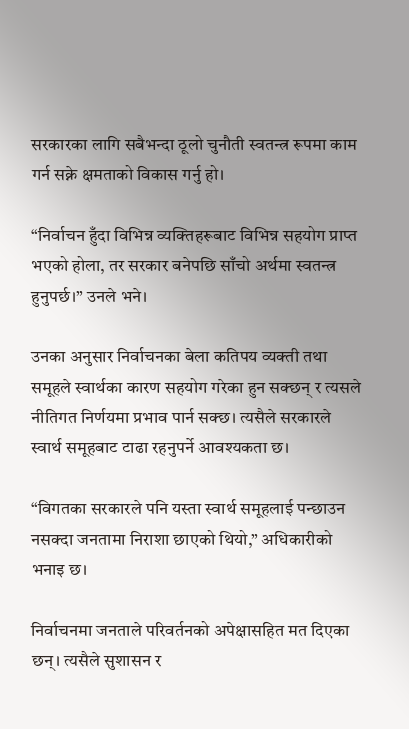सरकारका लागि सबैभन्दा ठूलो चुनौती स्वतन्त्र रूपमा काम गर्न सक्ने क्षमताको विकास गर्नु हो।

“निर्वाचन हुँदा विभिन्न व्यक्तिहरूबाट विभिन्न सहयोग प्राप्त भएको होला, तर सरकार बनेपछि साँचो अर्थमा स्वतन्त्र हुनुपर्छ।” उनले भने।

उनका अनुसार निर्वाचनका बेला कतिपय व्यक्ती तथा समूहले स्वार्थका कारण सहयोग गरेका हुन सक्छन् र त्यसले नीतिगत निर्णयमा प्रभाव पार्न सक्छ। त्यसैले सरकारले स्वार्थ समूहबाट टाढा रहनुपर्ने आवश्यकता छ।

“विगतका सरकारले पनि यस्ता स्वार्थ समूहलाई पन्छाउन नसक्दा जनतामा निराशा छाएको थियो,” अधिकारीको भनाइ छ।

निर्वाचनमा जनताले परिवर्तनको अपेक्षासहित मत दिएका छन्। त्यसैले सुशासन र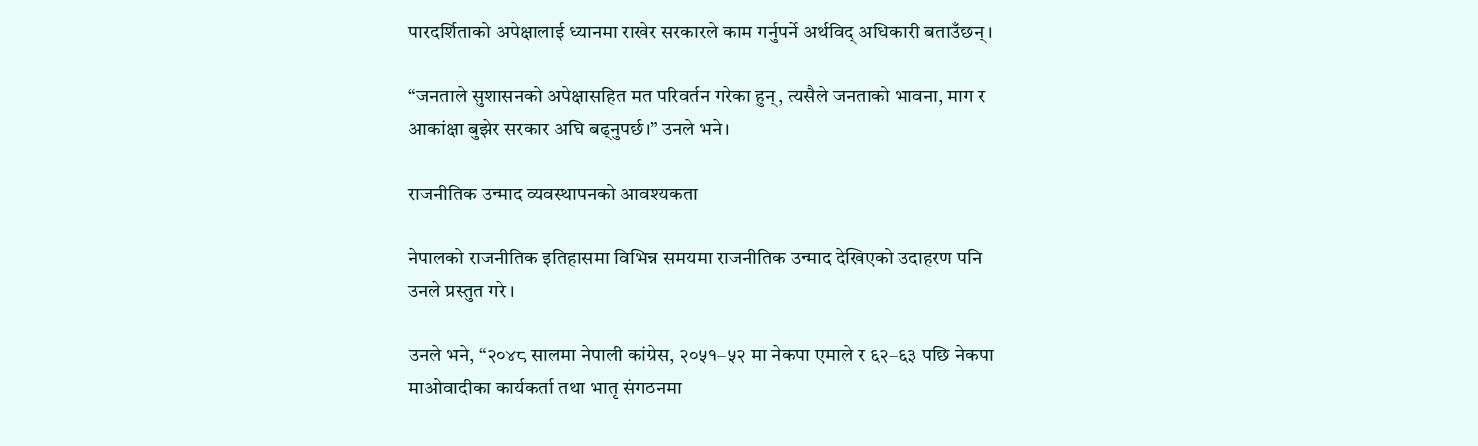पारदर्शिताको अपेक्षालाई ध्यानमा राखेर सरकारले काम गर्नुपर्ने अर्थविद् अधिकारी बताउँछन्।

“जनताले सुशासनको अपेक्षासहित मत परिवर्तन गरेका हुन्, त्यसैले जनताको भावना, माग र आकांक्षा बुझेर सरकार अघि बढ्नुपर्छ।” उनले भने।

राजनीतिक उन्माद व्यवस्थापनको आवश्यकता

नेपालको राजनीतिक इतिहासमा विभिन्न समयमा राजनीतिक उन्माद देखिएको उदाहरण पनि उनले प्रस्तुत गरे ।

उनले भने, “२०४८ सालमा नेपाली कांग्रेस, २०५१–५२ मा नेकपा एमाले र ६२–६३ पछि नेकपा माओवादीका कार्यकर्ता तथा भातृ संगठनमा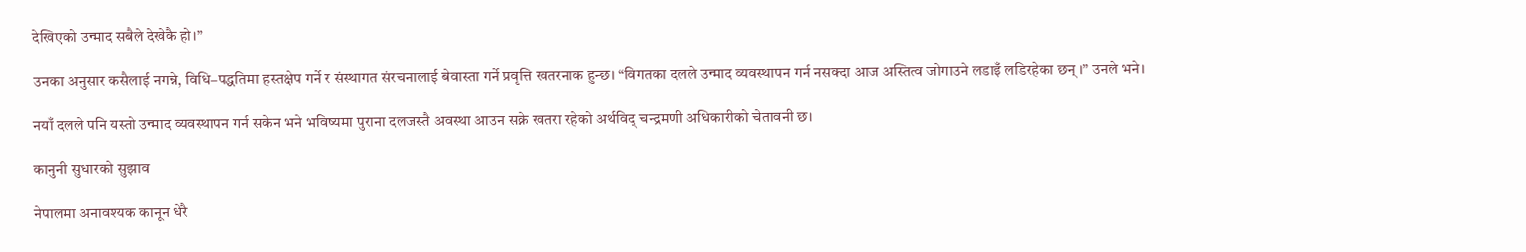देखिएको उन्माद सबैले देखेकै हो।”

उनका अनुसार कसैलाई नगन्ने, विधि–पद्धतिमा हस्तक्षेप गर्ने र संस्थागत संरचनालाई बेवास्ता गर्ने प्रवृत्ति खतरनाक हुन्छ। “विगतका दलले उन्माद व्यवस्थापन गर्न नसक्दा आज अस्तित्व जोगाउने लडाइँ लडिरहेका छन् ।” उनले भने।

नयाँ दलले पनि यस्तो उन्माद व्यवस्थापन गर्न सकेन भने भविष्यमा पुराना दलजस्तै अवस्था आउन सक्ने खतरा रहेको अर्थविद् चन्द्रमणी अधिकारीको चेतावनी छ।

कानुनी सुधारको सुझाव

नेपालमा अनावश्यक कानून धेरै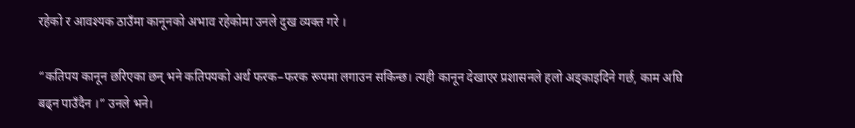रहेको र आवश्यक ठाउँमा कानूनको अभाव रहेकोमा उनले दुख व्यक्त गरे ।

“कतिपय कानून छरिएका छन् भने कतिपयको अर्थ फरक–फरक रूपमा लगाउन सकिन्छ। त्यही कानून देखाएर प्रशासनले हलो अड्काइदिने गर्छ, काम अघि बढ्न पाउँदैन ।” उनले भने।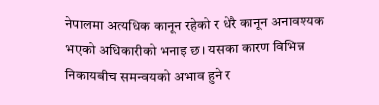नेपालमा अत्यधिक कानून रहेको र धेरै कानून अनावश्यक भएको अधिकारीको भनाइ छ। यसका कारण विभिन्न निकायबीच समन्वयको अभाव हुने र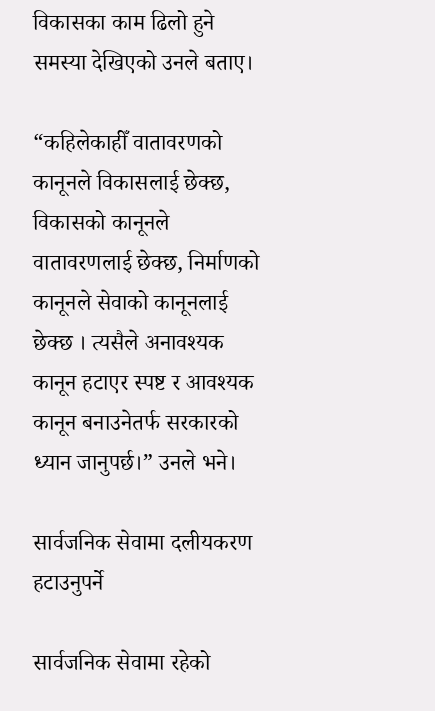विकासका काम ढिलो हुने समस्या देखिएको उनले बताए।

“कहिलेकाहीँ वातावरणको कानूनले विकासलाई छेक्छ, विकासको कानूनले वातावरणलाई छेक्छ, निर्माणको कानूनले सेवाको कानूनलाई छेक्छ । त्यसैले अनावश्यक कानून हटाएर स्पष्ट र आवश्यक कानून बनाउनेतर्फ सरकारको ध्यान जानुपर्छ।” उनले भने।

सार्वजनिक सेवामा दलीयकरण हटाउनुपर्ने

सार्वजनिक सेवामा रहेको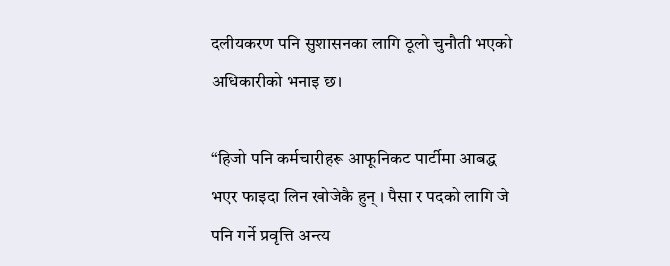दलीयकरण पनि सुशासनका लागि ठूलो चुनौती भएको अधिकारीको भनाइ छ।

“हिजो पनि कर्मचारीहरू आफूनिकट पार्टीमा आबद्ध भएर फाइदा लिन खोजेकै हुन् । पैसा र पदको लागि जे पनि गर्ने प्रवृत्ति अन्त्य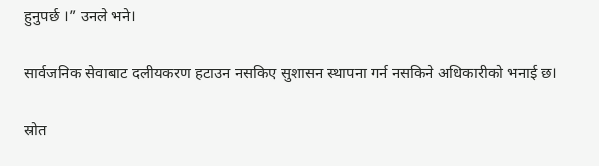हुनुपर्छ ।” उनले भने।

सार्वजनिक सेवाबाट दलीयकरण हटाउन नसकिए सुशासन स्थापना गर्न नसकिने अधिकारीको भनाई छ।

स्रोत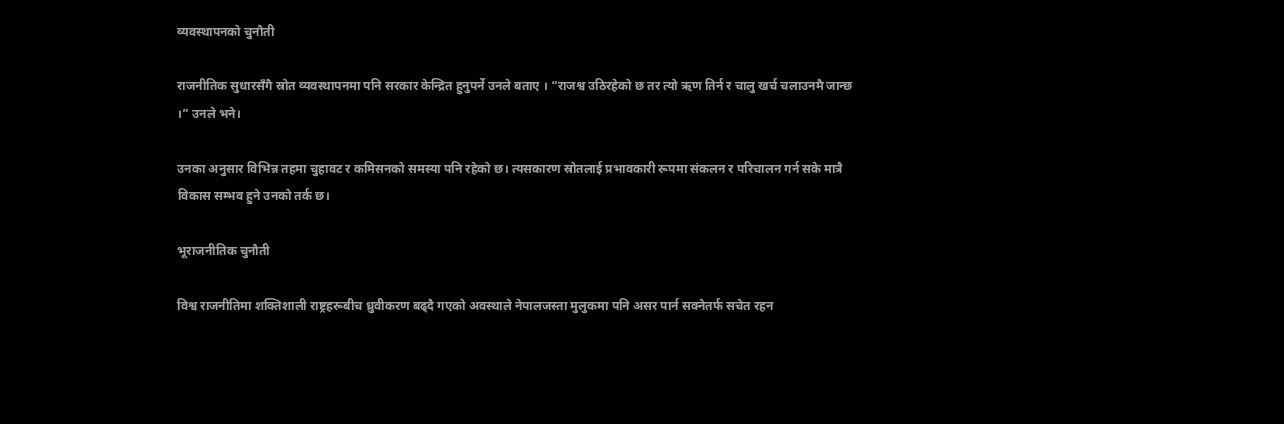व्यवस्थापनको चुनौती

राजनीतिक सुधारसँगै स्रोत व्यवस्थापनमा पनि सरकार केन्द्रित हुनुपर्ने उनले बताए । “राजश्व उठिरहेको छ तर त्यो ऋण तिर्न र चालु खर्च चलाउनमै जान्छ ।” उनले भने।

उनका अनुसार विभिन्न तहमा चुहावट र कमिसनको समस्या पनि रहेको छ। त्यसकारण स्रोतलाई प्रभावकारी रूपमा संकलन र परिचालन गर्न सके मात्रै विकास सम्भव हुने उनको तर्क छ।

भूराजनीतिक चुनौती

विश्व राजनीतिमा शक्तिशाली राष्ट्रहरूबीच ध्रुवीकरण बढ्दै गएको अवस्थाले नेपालजस्ता मुलुकमा पनि असर पार्न सक्नेतर्फ सचेत रहन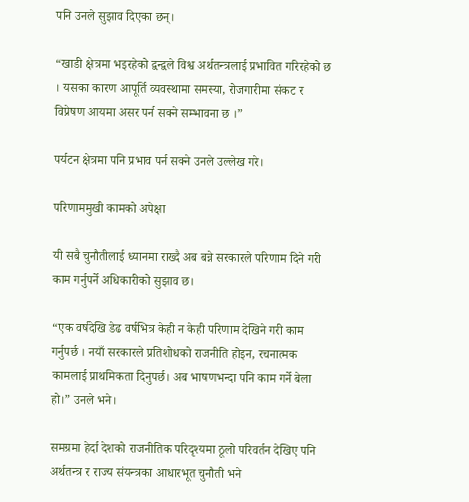पनि उनले सुझाव दिएका छन्।

“खाडी क्षेत्रमा भइरहेको द्वन्द्वले विश्व अर्थतन्त्रलाई प्रभावित गरिरहेको छ । यसका कारण आपूर्ति व्यवस्थामा समस्या, रोजगारीमा संकट र विप्रेषण आयमा असर पर्न सक्ने सम्भावना छ ।”

पर्यटन क्षेत्रमा पनि प्रभाव पर्न सक्ने उनले उल्लेख गरे।

परिणाममुखी कामको अपेक्षा

यी सबै चुनौतीलाई ध्यानमा राख्दै अब बन्ने सरकारले परिणाम दिने गरी काम गर्नुपर्ने अधिकारीको सुझाव छ।

“एक वर्षदेखि डेढ वर्षभित्र केही न केही परिणाम देखिने गरी काम गर्नुपर्छ । नयाँ सरकारले प्रतिशोधको राजनीति होइन, रचनात्मक कामलाई प्राथमिकता दिनुपर्छ। अब भाषणभन्दा पनि काम गर्ने बेला हो।” उनले भने।

समग्रमा हेर्दा देशको राजनीतिक परिदृश्यमा ठूलो परिवर्तन देखिए पनि अर्थतन्त्र र राज्य संयन्त्रका आधारभूत चुनौती भने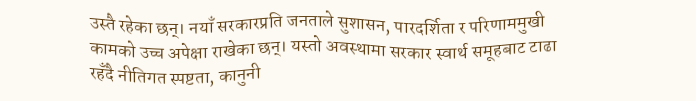उस्तै रहेका छन्। नयाँ सरकारप्रति जनताले सुशासन, पारदर्शिता र परिणाममुखी कामको उच्च अपेक्षा राखेका छन्। यस्तो अवस्थामा सरकार स्वार्थ समूहबाट टाढा रहँदै नीतिगत स्पष्टता, कानुनी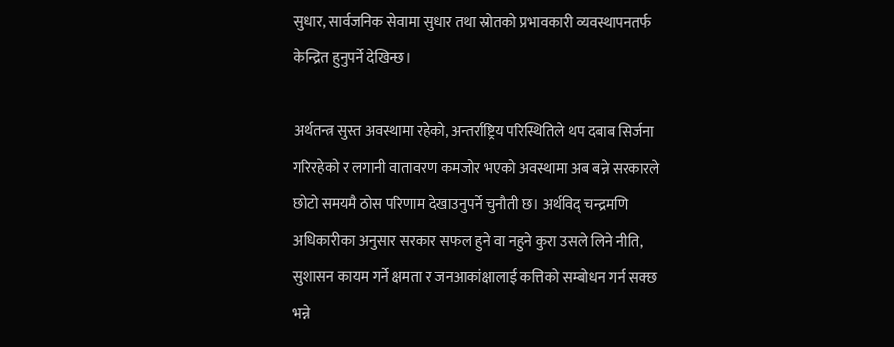सुधार, सार्वजनिक सेवामा सुधार तथा स्रोतको प्रभावकारी व्यवस्थापनतर्फ केन्द्रित हुनुपर्ने देखिन्छ।

अर्थतन्त्र सुस्त अवस्थामा रहेको, अन्तर्राष्ट्रिय परिस्थितिले थप दबाब सिर्जना गरिरहेको र लगानी वातावरण कमजोर भएको अवस्थामा अब बन्ने सरकारले छोटो समयमै ठोस परिणाम देखाउनुपर्ने चुनौती छ। अर्थविद् चन्द्रमणि अधिकारीका अनुसार सरकार सफल हुने वा नहुने कुरा उसले लिने नीति, सुशासन कायम गर्ने क्षमता र जनआकांक्षालाई कत्तिको सम्बोधन गर्न सक्छ भन्ने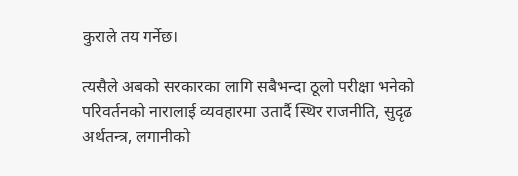कुराले तय गर्नेछ।

त्यसैले अबको सरकारका लागि सबैभन्दा ठूलो परीक्षा भनेको परिवर्तनको नारालाई व्यवहारमा उतार्दै स्थिर राजनीति, सुदृढ अर्थतन्त्र, लगानीको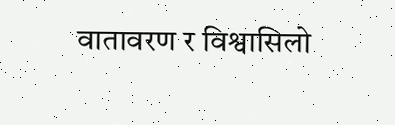वातावरण र विश्वासिलो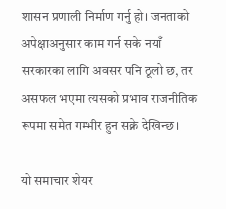शासन प्रणाली निर्माण गर्नु हो। जनताको अपेक्षाअनुसार काम गर्न सके नयाँ सरकारका लागि अवसर पनि ठूलो छ, तर असफल भएमा त्यसको प्रभाव राजनीतिक रूपमा समेत गम्भीर हुन सक्ने देखिन्छ।

यो समाचार शेयर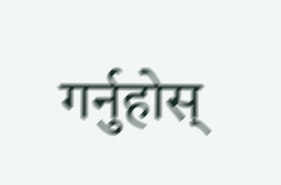गर्नुहोस्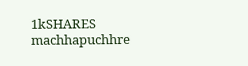1kSHARES
machhapuchhre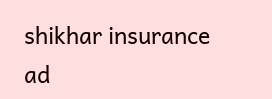shikhar insurance ad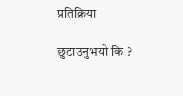प्रतिक्रिया

छुटाउनुभयो कि ?